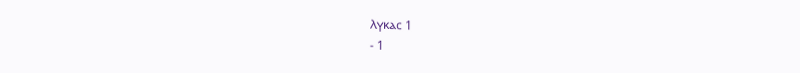Ⲗⲩⲕⲁⲥ 1
- 1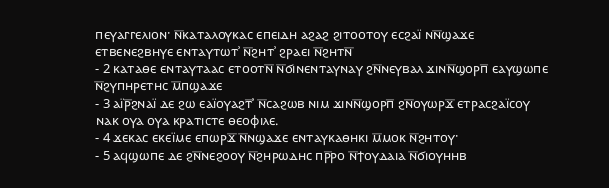ⲡⲉⲩⲁⲅⲅⲉⲗⲓⲟⲛ· ⲛ̅ⲕⲁⲧⲁⲗⲟⲩⲕⲁⲥ ⲉⲡⲉⲓⲇⲏ ⲁϩⲁϩ ϩⲓⲧⲟⲟⲧⲟⲩ ⲉⲥϩⲁⲓ̈ ⲛⲛ̅ϣⲁϫⲉ ⲉⲧⲃⲉⲛⲉϩⲃⲏⲩⲉ ⲉⲛⲧⲁⲩⲧⲱⲧʾ ⲛ̅ϩⲏⲧʾ ϩⲣⲁⲉⲓ ⲛ̅ϩⲏⲧⲛ̅
- 2 ⲕⲁⲧⲁⲑⲉ ⲉⲛⲧⲁⲩⲧⲁⲁⲥ ⲉⲧⲟⲟⲧⲛ̅ ⲛ̅ϭⲓⲛⲉⲛⲧⲁⲩⲛⲁⲩ ϩⲛ̅ⲛⲉⲩⲃⲁⲗ ϫⲓⲛⲛ̅ϣⲟⲣⲡ̅ ⲉⲁⲩϣⲱⲡⲉ ⲛ̅ϩⲩⲡⲏⲣⲉⲧⲏⲥ ⲙ̅ⲡϣⲁϫⲉ
- 3 ⲁⲓ̈ⲣ̅ϩⲛⲁⲓ̈ ⲇⲉ ϩⲱ ⲉⲁⲓ̈ⲟⲩⲁϩⲧ̅ʾ ⲛ̅ⲥⲁϩⲱⲃ ⲛⲓⲙ ϫⲓⲛⲛ̅ϣⲟⲣⲡ̅ ϩⲛ̅ⲟⲩⲱⲣϫ̅ ⲉⲧⲣⲁⲥϩⲁⲓ̈ⲥⲟⲩ ⲛⲁⲕ ⲟⲩⲁ ⲟⲩⲁ ⲕⲣⲁⲧⲓⲥⲧⲉ ⲑⲉⲟⲫⲓⲗⲉ.
- 4 ϫⲉⲕⲁⲥ ⲉⲕⲉⲓ̈ⲙⲉ ⲉⲡⲱⲣϫ̅ ⲛ̅ⲛϣⲁϫⲉ ⲉⲛⲧⲁⲩⲕⲁⲑⲏⲕⲓ ⲙ̅ⲙⲟⲕ ⲛ̅ϩⲏⲧⲟⲩ·
- 5 ⲁϥϣⲱⲡⲉ ⲇⲉ ϩⲛ̅ⲛⲉϩⲟⲟⲩ ⲛ̅ϩⲏⲣⲱⲇⲏⲥ ⲡⲣ̅ⲣⲟ ⲛ̅ϯⲟⲩⲇⲁⲓⲁ ⲛ̅ϭⲓⲟⲩⲏⲏⲃ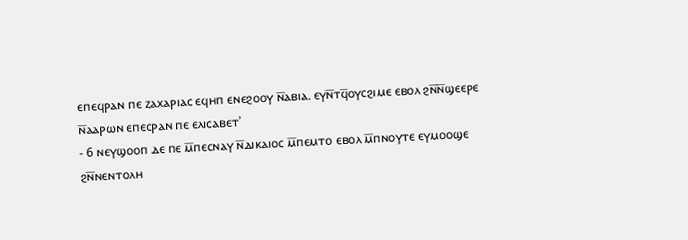ⲉⲡⲉϥⲣⲁⲛ ⲡⲉ ⲍⲁⲭⲁⲣⲓⲁⲥ ⲉϥⲏⲡ ⲉⲛⲉϩⲟⲟⲩ ⲛ̅ⲁⲃⲓⲁ. ⲉⲩⲛ̅ⲧϥ̅ⲟⲩⲥϩⲓⲙⲉ ⲉⲃⲟⲗ ϩⲛ̅ⲛ̅ϣⲉⲉⲣⲉ ⲛ̅ⲁⲁⲣⲱⲛ ⲉⲡⲉⲥⲣⲁⲛ ⲡⲉ ⲉⲗⲓⲥⲁⲃⲉⲧʾ
- 6 ⲛⲉⲩϣⲟⲟⲡ ⲇⲉ ⲡⲉ ⲙ̅ⲡⲉⲥⲛⲁⲩ ⲛ̅ⲇⲓⲕⲁⲓⲟⲥ ⲙ̅ⲡⲉⲙⲧⲟ ⲉⲃⲟⲗ ⲙ̅ⲡⲛⲟⲩⲧⲉ ⲉⲩⲙⲟⲟϣⲉ ϩⲛ̅ⲛⲉⲛⲧⲟⲗⲏ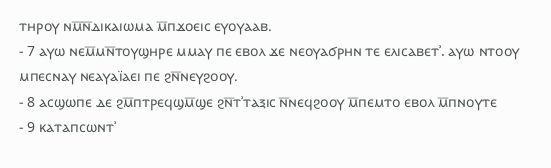ⲧⲏⲣⲟⲩ ⲛⲙ̅ⲛ̅ⲇⲓⲕⲁⲓⲱⲙⲁ ⲙ̅ⲡϫⲟⲉⲓⲥ ⲉⲩⲟⲩⲁⲁⲃ.
- 7 ⲁⲩⲱ ⲛⲉⲙ̅ⲙⲛ̅ⲧⲟⲩϣⲏⲣⲉ ⲙⲙⲁⲩ ⲡⲉ ⲉⲃⲟⲗ ϫⲉ ⲛⲉⲟⲩⲁϭⲣⲏⲛ ⲧⲉ ⲉⲗⲓⲥⲁⲃⲉⲧʾ. ⲁⲩⲱ ⲛⲧⲟⲟⲩ ⲙⲡⲉⲥⲛⲁⲩ ⲛⲉⲁⲩⲁⲓ̈ⲁⲉⲓ ⲡⲉ ϩⲛ̅ⲛⲉⲩϩⲟⲟⲩ.
- 8 ⲁⲥϣⲱⲡⲉ ⲇⲉ ϩⲙ̅ⲡⲧⲣⲉϥϣⲙ̅ϣⲉ ϩⲛ̅ⲧʾⲧⲁⲝⲓⲥ ⲛ̅ⲛⲉϥϩⲟⲟⲩ ⲙ̅ⲡⲉⲙⲧⲟ ⲉⲃⲟⲗ ⲙ̅ⲡⲛⲟⲩⲧⲉ
- 9 ⲕⲁⲧⲁⲡⲥⲱⲛⲧʾ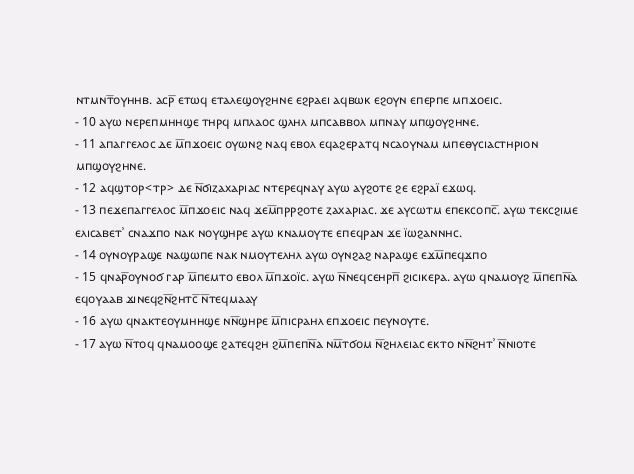ⲛⲧⲙⲛⲧ̅ⲟⲩⲏⲏⲃ. ⲁⲥⲣ̅ ⲉⲧⲱϥ ⲉⲧⲁⲗⲉϣⲟⲩϩⲏⲛⲉ ⲉϩⲣⲁⲉⲓ ⲁϥⲃⲱⲕ ⲉϩⲟⲩⲛ ⲉⲡⲉⲣⲡⲉ ⲙⲡϫⲟⲉⲓⲥ.
- 10 ⲁⲩⲱ ⲛⲉⲣⲉⲡⲙⲏⲏϣⲉ ⲧⲏⲣϥ ⲙⲡⲗⲁⲟⲥ ϣⲗⲏⲗ ⲙⲡⲥⲁⲃⲃⲟⲗ ⲙⲡⲛⲁⲩ ⲙⲡϣⲟⲩϩⲏⲛⲉ.
- 11 ⲁⲡⲁⲅⲅⲉⲗⲟⲥ ⲇⲉ ⲙ̅ⲡϫⲟⲉⲓⲥ ⲟⲩⲱⲛϩ ⲛⲁϥ ⲉⲃⲟⲗ ⲉϥⲁϩⲉⲣⲁⲧϥ ⲛⲥⲁⲟⲩⲛⲁⲙ ⲙⲡⲉⲑⲩⲥⲓⲁⲥⲧⲏⲣⲓⲟⲛ ⲙⲡϣⲟⲩϩⲏⲛⲉ.
- 12 ⲁϥϣⲧⲟⲣ<ⲧⲣ> ⲇⲉ ⲛ̅ϭⲓⲍⲁⲭⲁⲣⲓⲁⲥ ⲛⲧⲉⲣⲉϥⲛⲁⲩ ⲁⲩⲱ ⲁⲩϩⲟⲧⲉ ϩⲉ ⲉϩⲣⲁⲓ̈ ⲉϫⲱϥ.
- 13 ⲡⲉϫⲉⲡⲁⲅⲅⲉⲗⲟⲥ ⲙ̅ⲡϫⲟⲉⲓⲥ ⲛⲁϥ ϫⲉⲙ̅ⲡⲣⲣϩⲟⲧⲉ ⲍⲁⲭⲁⲣⲓⲁⲥ. ϫⲉ ⲁⲩⲥⲱⲧⲙ ⲉⲡⲉⲕⲥⲟⲡⲥ̅. ⲁⲩⲱ ⲧⲉⲕⲥϩⲓⲙⲉ ⲉⲗⲓⲥⲁⲃⲉⲧʾ ⲥⲛⲁϫⲡⲟ ⲛⲁⲕ ⲛⲟⲩϣⲏⲣⲉ ⲁⲩⲱ ⲕⲛⲁⲙⲟⲩⲧⲉ ⲉⲡⲉϥⲣⲁⲛ ϫⲉ ⲓ̈ⲱϩⲁⲛⲛⲏⲥ.
- 14 ⲟⲩⲛⲟⲩⲣⲁϣⲉ ⲛⲁϣⲱⲡⲉ ⲛⲁⲕ ⲛⲙⲟⲩⲧⲉⲗⲏⲗ ⲁⲩⲱ ⲟⲩⲛϩⲁϩ ⲛⲁⲣⲁϣⲉ ⲉϫⲙ̅ⲡⲉϥϫⲡⲟ
- 15 ϥⲛⲁⲣ̅ⲟⲩⲛⲟϭ ⲅⲁⲣ ⲙ̅ⲡⲉⲙⲧⲟ ⲉⲃⲟⲗ ⲙ̅ⲡϫⲟⲓ̈ⲥ. ⲁⲩⲱ ⲛ̅ⲛⲉϥⲥⲉⲏⲣⲡ̅ ϩⲓⲥⲓⲕⲉⲣⲁ. ⲁⲩⲱ ϥⲛⲁⲙⲟⲩϩ ⲙ̅ⲡⲉⲡⲛ̅ⲁ ⲉϥⲟⲩⲁⲁⲃ ϫⲓⲛⲉϥϩⲛ̅ϩⲏⲧⲥ̅ ⲛ̅ⲧⲉϥⲙⲁⲁⲩ
- 16 ⲁⲩⲱ ϥⲛⲁⲕⲧⲉⲟⲩⲙⲏⲏϣⲉ ⲛⲛ̅ϣⲏⲣⲉ ⲙ̅ⲡⲓⲥⲣⲁⲏⲗ ⲉⲡϫⲟⲉⲓⲥ ⲡⲉⲩⲛⲟⲩⲧⲉ.
- 17 ⲁⲩⲱ ⲛ̅ⲧⲟϥ ϥⲛⲁⲙⲟⲟϣⲉ ϩⲁⲧⲉϥϩⲏ ϩⲙ̅ⲡⲉⲡⲛ̅ⲁ ⲛⲙ̅ⲧϭⲟⲙ ⲛ̅ϩⲏⲗⲉⲓⲁⲥ ⲉⲕⲧⲟ ⲛⲛ̅ϩⲏⲧʾ ⲛ̅ⲛⲓⲟⲧⲉ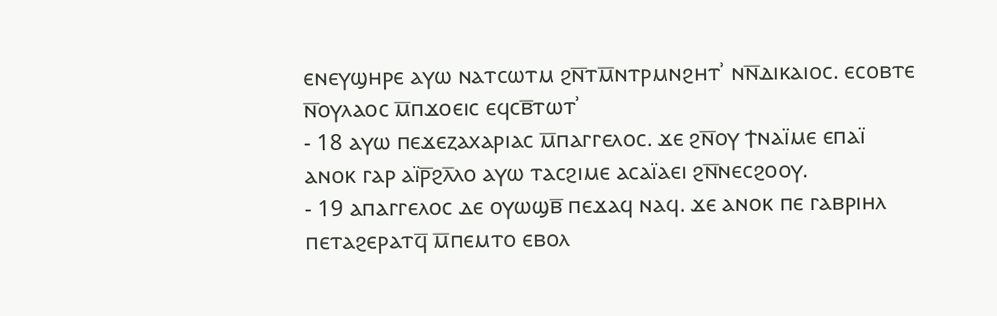ⲉⲛⲉⲩϣⲏⲣⲉ ⲁⲩⲱ ⲛⲁⲧⲥⲱⲧⲙ ϩⲛ̅ⲧⲙ̅ⲛⲧⲣⲙⲛϩⲏⲧʾ ⲛⲛ̅ⲇⲓⲕⲁⲓⲟⲥ. ⲉⲥⲟⲃⲧⲉ ⲛ̅ⲟⲩⲗⲁⲟⲥ ⲙ̅ⲡϫⲟⲉⲓⲥ ⲉϥⲥⲃ̅ⲧⲱⲧʾ
- 18 ⲁⲩⲱ ⲡⲉϫⲉⲍⲁⲭⲁⲣⲓⲁⲥ ⲙ̅ⲡⲁⲅⲅⲉⲗⲟⲥ. ϫⲉ ϩⲛ̅ⲟⲩ ϯⲛⲁⲓ̈ⲙⲉ ⲉⲡⲁⲓ̈ ⲁⲛⲟⲕ ⲅⲁⲣ ⲁⲓ̈ⲣ̅ϩⲗ̅ⲗⲟ ⲁⲩⲱ ⲧⲁⲥϩⲓⲙⲉ ⲁⲥⲁⲓ̈ⲁⲉⲓ ϩⲛ̅ⲛⲉⲥϩⲟⲟⲩ.
- 19 ⲁⲡⲁⲅⲅⲉⲗⲟⲥ ⲇⲉ ⲟⲩⲱϣⲃ̅ ⲡⲉϫⲁϥ ⲛⲁϥ. ϫⲉ ⲁⲛⲟⲕ ⲡⲉ ⲅⲁⲃⲣⲓⲏⲗ ⲡⲉⲧⲁϩⲉⲣⲁⲧϥ̅ ⲙ̅ⲡⲉⲙⲧⲟ ⲉⲃⲟⲗ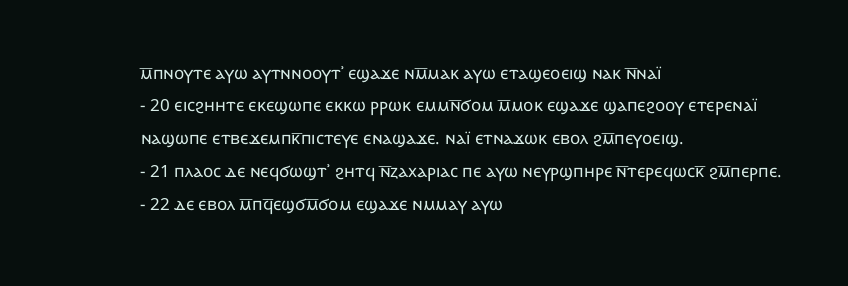ⲙ̅ⲡⲛⲟⲩⲧⲉ ⲁⲩⲱ ⲁⲩⲧⲛⲛⲟⲟⲩⲧʾ ⲉϣⲁϫⲉ ⲛⲙ̅ⲙⲁⲕ ⲁⲩⲱ ⲉⲧⲁϣⲉⲟⲉⲓϣ ⲛⲁⲕ ⲛ̅ⲛⲁⲓ̈
- 20 ⲉⲓⲥϩⲏⲏⲧⲉ ⲉⲕⲉϣⲱⲡⲉ ⲉⲕⲕⲱ ⲣⲣⲱⲕ ⲉⲙⲙⲛ̅ϭⲟⲙ ⲙ̅ⲙⲟⲕ ⲉϣⲁϫⲉ ϣⲁⲡⲉϩⲟⲟⲩ ⲉⲧⲉⲣⲉⲛⲁⲓ̈ ⲛⲁϣⲱⲡⲉ ⲉⲧⲃⲉϫⲉⲙⲡⲕ̅ⲡⲓⲥⲧⲉⲩⲉ ⲉⲛⲁϣⲁϫⲉ. ⲛⲁⲓ̈ ⲉⲧⲛⲁϫⲱⲕ ⲉⲃⲟⲗ ϩⲙ̅ⲡⲉⲩⲟⲉⲓϣ.
- 21 ⲡⲗⲁⲟⲥ ⲇⲉ ⲛⲉϥϭⲱϣⲧʾ ϩⲏⲧϥ ⲛ̅ⲍⲁⲭⲁⲣⲓⲁⲥ ⲡⲉ ⲁⲩⲱ ⲛⲉⲩⲣϣⲡⲏⲣⲉ ⲛ̅ⲧⲉⲣⲉϥⲱⲥⲕ̅ ϩⲙ̅ⲡⲉⲣⲡⲉ.
- 22 ⲇⲉ ⲉⲃⲟⲗ ⲙ̅ⲡϥ̅ⲉϣϭⲙ̅ϭⲟⲙ ⲉϣⲁϫⲉ ⲛⲙⲙⲁⲩ ⲁⲩⲱ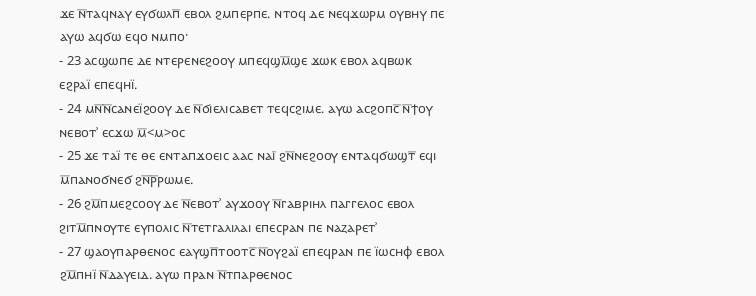ϫⲉ ⲛ̅ⲧⲁϥⲛⲁⲩ ⲉⲩϭⲱⲗⲡ̅ ⲉⲃⲟⲗ ϩⲙⲡⲉⲣⲡⲉ. ⲛⲧⲟϥ ⲇⲉ ⲛⲉϥϫⲱⲣⲙ ⲟⲩⲃⲏⲩ ⲡⲉ ⲁⲩⲱ ⲁϥϭⲱ ⲉϥⲟ ⲛⲙⲡⲟ·
- 23 ⲁⲥϣⲱⲡⲉ ⲇⲉ ⲛⲧⲉⲣⲉⲛⲉϩⲟⲟⲩ ⲙⲡⲉϥϣⲙ̅ϣⲉ ϫⲱⲕ ⲉⲃⲟⲗ ⲁϥⲃⲱⲕ ⲉϩⲣⲁⲓ̈ ⲉⲡⲉϥⲏⲓ̈.
- 24 ⲙⲛ̅ⲛ̅ⲥⲁⲛⲉⲓ̈ϩⲟⲟⲩ ⲇⲉ ⲛ̅ϭⲓⲉⲗⲓⲥⲁⲃⲉⲧ ⲧⲉϥⲥϩⲓⲙⲉ. ⲁⲩⲱ ⲁⲥϩⲟⲡⲥ̅ ⲛ̅ϯⲟⲩ ⲛⲉⲃⲟⲧʾ ⲉⲥϫⲱ ⲙ̅<ⲙ>ⲟⲥ
- 25 ϫⲉ ⲧⲁⲓ̈ ⲧⲉ ⲑⲉ ⲉⲛⲧⲁⲡϫⲟⲉⲓⲥ ⲁⲁⲥ ⲛⲁⲓ̅ ϩⲛ̅ⲛⲉϩⲟⲟⲩ ⲉⲛⲧⲁϥϭⲱϣⲧ̅ ⲉϥⲓ ⲙ̅ⲡⲁⲛⲟϭⲛⲉϭ ϩⲛ̅ⲣ̅ⲣⲱⲙⲉ.
- 26 ϩⲙ̅ⲡⲙⲉϩⲥⲟⲟⲩ ⲇⲉ ⲛ̅ⲉⲃⲟⲧʾ ⲁⲩϫⲟⲟⲩ ⲛ̅ⲅⲁⲃⲣⲓⲏⲗ ⲡⲁⲅⲅⲉⲗⲟⲥ ⲉⲃⲟⲗ ϩⲓⲧⲙ̅ⲡⲛⲟⲩⲧⲉ ⲉⲩⲡⲟⲗⲓⲥ ⲛ̅ⲧⲉⲧⲅⲁⲗⲓⲗⲁⲓ ⲉⲡⲉⲥⲣⲁⲛ ⲡⲉ ⲛⲁⲍⲁⲣⲉⲧʾ
- 27 ϣⲁⲟⲩⲡⲁⲣⲑⲉⲛⲟⲥ ⲉⲁⲩϣⲡ̅ⲧⲟⲟⲧⲥ̅ ⲛ̅ⲟⲩϩⲁⲓ̈ ⲉⲡⲉϥⲣⲁⲛ ⲡⲉ ⲓ̈ⲱⲥⲏⲫ ⲉⲃⲟⲗ ϩⲙ̅ⲡⲏⲓ̈ ⲛ̅ⲇⲁⲩⲉⲓⲇ. ⲁⲩⲱ ⲡⲣⲁⲛ ⲛ̅ⲧⲡⲁⲣⲑⲉⲛⲟⲥ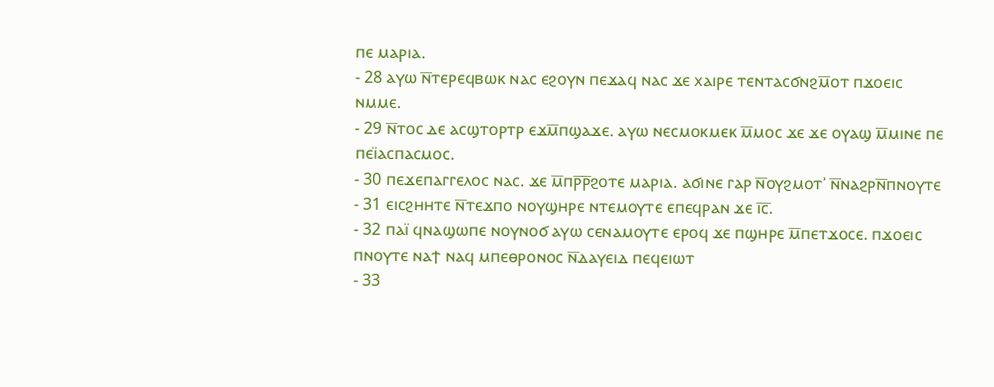ⲡⲉ ⲙⲁⲣⲓⲁ.
- 28 ⲁⲩⲱ ⲛ̅ⲧⲉⲣⲉϥⲃⲱⲕ ⲛⲁⲥ ⲉϩⲟⲩⲛ ⲡⲉϫⲁϥ ⲛⲁⲥ ϫⲉ ⲭⲁⲓⲣⲉ ⲧⲉⲛⲧⲁⲥϭⲛϩⲙ̅ⲟⲧ ⲡϫⲟⲉⲓⲥ ⲛⲙⲙⲉ.
- 29 ⲛ̅ⲧⲟⲥ ⲇⲉ ⲁⲥϣⲧⲟⲣⲧⲣ ⲉϫⲙ̅ⲡϣⲁϫⲉ. ⲁⲩⲱ ⲛⲉⲥⲙⲟⲕⲙⲉⲕ ⲙ̅ⲙⲟⲥ ϫⲉ ϫⲉ ⲟⲩⲁϣ ⲙ̅ⲙⲓⲛⲉ ⲡⲉ ⲡⲉⲓ̈ⲁⲥⲡⲁⲥⲙⲟⲥ.
- 30 ⲡⲉϫⲉⲡⲁⲅⲅⲉⲗⲟⲥ ⲛⲁⲥ. ϫⲉ ⲙ̅ⲡⲣ̅ⲣ̅ϩⲟⲧⲉ ⲙⲁⲣⲓⲁ. ⲁϭⲓⲛⲉ ⲅⲁⲣ ⲛ̅ⲟⲩϩⲙⲟⲧʾ ⲛ̅ⲛⲁϩⲣⲛ̅ⲡⲛⲟⲩⲧⲉ
- 31 ⲉⲓⲥϩⲏⲏⲧⲉ ⲛ̅ⲧⲉϫⲡⲟ ⲛⲟⲩϣⲏⲣⲉ ⲛⲧⲉⲙⲟⲩⲧⲉ ⲉⲡⲉϥⲣⲁⲛ ϫⲉ ⲓ̅ⲥ̅.
- 32 ⲡⲁⲓ̈ ϥⲛⲁϣⲱⲡⲉ ⲛⲟⲩⲛⲟϭ ⲁⲩⲱ ⲥⲉⲛⲁⲙⲟⲩⲧⲉ ⲉⲣⲟϥ ϫⲉ ⲡϣⲏⲣⲉ ⲙ̅ⲡⲉⲧϫⲟⲥⲉ. ⲡϫⲟⲉⲓⲥ ⲡⲛⲟⲩⲧⲉ ⲛⲁϯ ⲛⲁϥ ⲙⲡⲉⲑⲣⲟⲛⲟⲥ ⲛ̅ⲇⲁⲩⲉⲓⲇ ⲡⲉϥⲉⲓⲱⲧ
- 33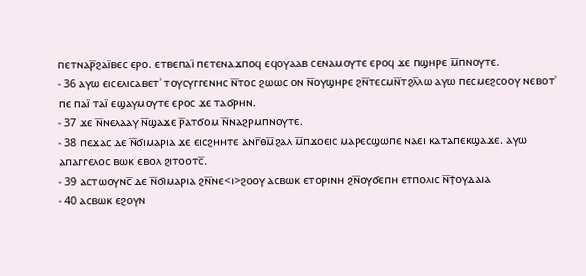ⲡⲉⲧⲛⲁⲣ̅ϩⲁⲓ̈ⲃⲉⲥ ⲉⲣⲟ. ⲉⲧⲃⲉⲡⲁⲓ̈ ⲡⲉⲧⲉⲛⲁϫⲡⲟϥ ⲉϥⲟⲩⲁⲁⲃ ⲥⲉⲛⲁⲙⲟⲩⲧⲉ ⲉⲣⲟϥ ϫⲉ ⲡϣⲏⲣⲉ ⲙ̅ⲡⲛⲟⲩⲧⲉ.
- 36 ⲁⲩⲱ ⲉⲓⲥⲉⲗⲓⲥⲁⲃⲉⲧʾ ⲧⲟⲩⲥⲩⲅⲅⲉⲛⲏⲥ ⲛ̅ⲧⲟⲥ ϩⲱⲱⲥ ⲟⲛ ⲛ̅ⲟⲩϣⲏⲣⲉ ϩⲛ̅ⲧⲉⲥⲙⲛ̅ⲧϩⲗ̅ⲗⲱ ⲁⲩⲱ ⲡⲉⲥⲙⲉϩⲥⲟⲟⲩ ⲛⲉⲃⲟⲧʾ ⲡⲉ ⲡⲁⲓ̈ ⲧⲁⲓ̈ ⲉϣⲁⲩⲙⲟⲩⲧⲉ ⲉⲣⲟⲥ ϫⲉ ⲧⲁϭⲣⲏⲛ.
- 37 ϫⲉ ⲛ̅ⲛⲉⲗⲁⲁⲩ ⲛ̅ϣⲁϫⲉ ⲣ̅ⲁⲧϭⲟⲙ ⲛ̅ⲛⲁϩⲣⲙⲡⲛⲟⲩⲧⲉ.
- 38 ⲡⲉϫⲁⲥ ⲇⲉ ⲛ̅ϭⲓⲙⲁⲣⲓⲁ ϫⲉ ⲉⲓⲥϩⲏⲏⲧⲉ ⲁⲛⲅ̅ⲑⲙ̅ϩⲁⲗ ⲙ̅ⲡϫⲟⲉⲓⲥ ⲙⲁⲣⲉⲥϣⲱⲡⲉ ⲛⲁⲉⲓ ⲕⲁⲧⲁⲡⲉⲕϣⲁϫⲉ. ⲁⲩⲱ ⲁⲡⲁⲅⲅⲉⲗⲟⲥ ⲃⲱⲕ ⲉⲃⲟⲗ ϩⲓⲧⲟⲟⲧⲥ̅.
- 39 ⲁⲥⲧⲱⲟⲩⲛⲥ̅ ⲇⲉ ⲛ̅ϭⲓⲙⲁⲣⲓⲁ ϩⲛ̅ⲛⲉ<ⲓ>ϩⲟⲟⲩ ⲁⲥⲃⲱⲕ ⲉⲧⲟⲣⲓⲛⲏ ϩⲛ̅ⲟⲩϭⲉⲡⲏ ⲉⲧⲡⲟⲗⲓⲥ ⲛ̅ϯⲟⲩⲇⲁⲓⲁ
- 40 ⲁⲥⲃⲱⲕ ⲉϩⲟⲩⲛ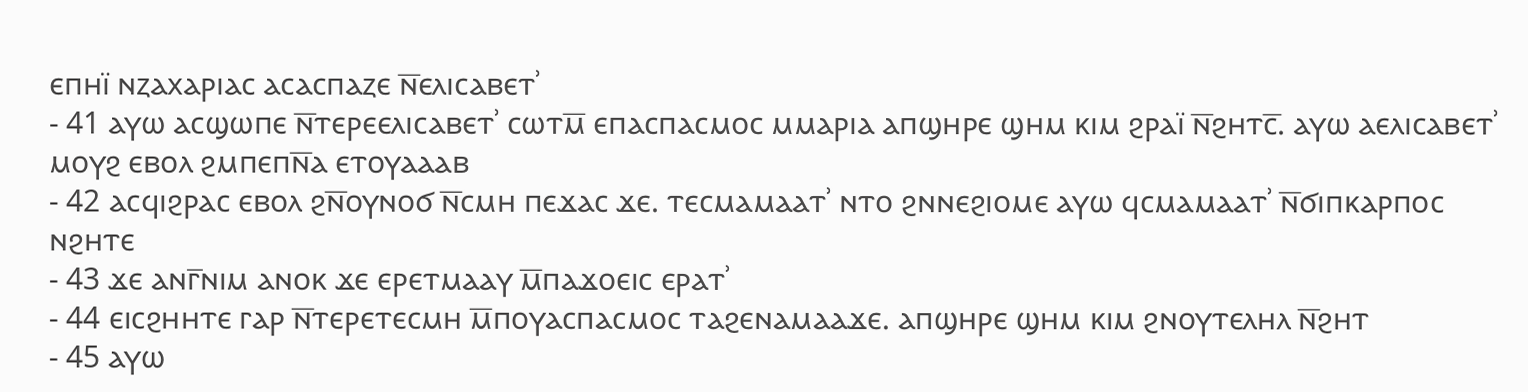ⲉⲡⲏⲓ̈ ⲛⲍⲁⲭⲁⲣⲓⲁⲥ ⲁⲥⲁⲥⲡⲁⲍⲉ ⲛ̅ⲉⲗⲓⲥⲁⲃⲉⲧʾ
- 41 ⲁⲩⲱ ⲁⲥϣⲱⲡⲉ ⲛ̅ⲧⲉⲣⲉⲉⲗⲓⲥⲁⲃⲉⲧʾ ⲥⲱⲧⲙ̅ ⲉⲡⲁⲥⲡⲁⲥⲙⲟⲥ ⲙⲙⲁⲣⲓⲁ ⲁⲡϣⲏⲣⲉ ϣⲏⲙ ⲕⲓⲙ ϩⲣⲁⲓ̈ ⲛ̅ϩⲏⲧⲥ̅. ⲁⲩⲱ ⲁⲉⲗⲓⲥⲁⲃⲉⲧʾ ⲙⲟⲩϩ ⲉⲃⲟⲗ ϩⲙⲡⲉⲡⲛ̅ⲁ ⲉⲧⲟⲩⲁⲁⲁⲃ
- 42 ⲁⲥϥⲓϩⲣⲁⲥ ⲉⲃⲟⲗ ϩⲛ̅ⲟⲩⲛⲟϭ ⲛ̅ⲥⲙⲏ ⲡⲉϫⲁⲥ ϫⲉ. ⲧⲉⲥⲙⲁⲙⲁⲁⲧʾ ⲛⲧⲟ ϩⲛⲛⲉϩⲓⲟⲙⲉ ⲁⲩⲱ ϥⲥⲙⲁⲙⲁⲁⲧʾ ⲛ̅ϭⲓⲡⲕⲁⲣⲡⲟⲥ ⲛϩⲏⲧⲉ
- 43 ϫⲉ ⲁⲛⲅ̅ⲛⲓⲙ ⲁⲛⲟⲕ ϫⲉ ⲉⲣⲉⲧⲙⲁⲁⲩ ⲙ̅ⲡⲁϫⲟⲉⲓⲥ ⲉⲣⲁⲧʾ
- 44 ⲉⲓⲥϩⲏⲏⲧⲉ ⲅⲁⲣ ⲛ̅ⲧⲉⲣⲉⲧⲉⲥⲙⲏ ⲙ̅ⲡⲟⲩⲁⲥⲡⲁⲥⲙⲟⲥ ⲧⲁϩⲉⲛⲁⲙⲁⲁϫⲉ. ⲁⲡϣⲏⲣⲉ ϣⲏⲙ ⲕⲓⲙ ϩⲛⲟⲩⲧⲉⲗⲏⲗ ⲛ̅ϩⲏⲧ
- 45 ⲁⲩⲱ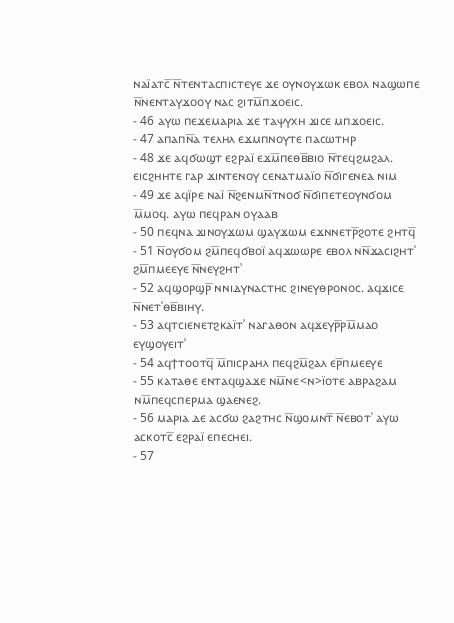ⲛⲁⲓ̈ⲁⲧⲥ̅ ⲛ̅ⲧⲉⲛⲧⲁⲥⲡⲓⲥⲧⲉⲩⲉ ϫⲉ ⲟⲩⲛⲟⲩϫⲱⲕ ⲉⲃⲟⲗ ⲛⲁϣⲱⲡⲉ ⲛ̅ⲛⲉⲛⲧⲁⲩϫⲟⲟⲩ ⲛⲁⲥ ϩⲓⲧⲙ̅ⲡϫⲟⲉⲓⲥ.
- 46 ⲁⲩⲱ ⲡⲉϫⲉⲙⲁⲣⲓⲁ ϫⲉ ⲧⲁⲯⲩⲭⲏ ϫⲓⲥⲉ ⲙⲡϫⲟⲉⲓⲥ.
- 47 ⲁⲡⲁⲡⲛ̅ⲁ ⲧⲉⲗⲏⲗ ⲉϫⲙⲡⲛⲟⲩⲧⲉ ⲡⲁⲥⲱⲧⲏⲣ
- 48 ϫⲉ ⲁϥϭⲱϣⲧ ⲉϩⲣⲁⲓ̈ ⲉϫⲙ̅ⲡⲉⲑⲃ̅ⲃⲓⲟ ⲛ̅ⲧⲉϥϩⲙϩⲁⲗ. ⲉⲓⲥϩⲏⲏⲧⲉ ⲅⲁⲣ ϫⲓⲛⲧⲉⲛⲟⲩ ⲥⲉⲛⲁⲧⲙⲁⲓ̈ⲟ ⲛ̅ϭⲓⲅⲉⲛⲉⲁ ⲛⲓⲙ
- 49 ϫⲉ ⲁϥⲓ̈ⲣⲉ ⲛⲁⲓ̈ ⲛ̅ϩⲉⲛⲙⲛ̅ⲧⲛⲟϭ ⲛ̅ϭⲓⲡⲉⲧⲉⲟⲩⲛϭⲟⲙ ⲙ̅ⲙⲟϥ. ⲁⲩⲱ ⲡⲉϥⲣⲁⲛ ⲟⲩⲁⲁⲃ
- 50 ⲡⲉϥⲛⲁ ϫⲓⲛⲟⲩϫⲱⲙ ϣⲁⲩϫⲱⲙ ⲉϫⲛⲛⲉⲧⲣ̅ϩⲟⲧⲉ ϩⲏⲧϥ̅
- 51 ⲛ̅ⲟⲩϭⲟⲙ ϩⲙ̅ⲡⲉϥϭⲃⲟⲓ̈ ⲁϥϫⲱⲱⲣⲉ ⲉⲃⲟⲗ ⲛⲛ̅ϫⲁⲥⲓϩⲏⲧʾ ϩⲙ̅ⲡⲙⲉⲉⲩⲉ ⲛ̅ⲛⲉⲩϩⲏⲧʾ
- 52 ⲁϥϣⲟⲣϣⲣ̅ ⲛⲛⲓⲇⲩⲛⲁⲥⲧⲏⲥ ϩⲓⲛⲉⲩⲑⲣⲟⲛⲟⲥ. ⲁϥϫⲓⲥⲉ ⲛ̅ⲛⲉⲧʾⲑⲃ̅ⲃⲓⲏⲩ.
- 53 ⲁϥⲧⲥⲓⲉⲛⲉⲧϩⲕⲁⲓ̈ⲧʾ ⲛⲁⲅⲁⲑⲟⲛ ⲁϥϫⲉⲩⲣ̅ⲣⲙ̅ⲙⲁⲟ ⲉⲩϣⲟⲩⲉⲓⲧʾ
- 54 ⲁϥϯⲧⲟⲟⲧϥ̅ ⲙ̅ⲡⲓⲥⲣⲁⲏⲗ ⲡⲉϥϩⲙ̅ϩⲁⲗ ⲉⲣ̅ⲡⲙⲉⲉⲩⲉ
- 55 ⲕⲁⲧⲁⲑⲉ ⲉⲛⲧⲁϥϣⲁϫⲉ ⲛⲙ̅ⲛⲉ<ⲛ>ⲓ̈ⲟⲧⲉ ⲁⲃⲣⲁϩⲁⲙ ⲛⲙ̅ⲡⲉϥⲥⲡⲉⲣⲙⲁ ϣⲁⲉⲛⲉϩ.
- 56 ⲙⲁⲣⲓⲁ ⲇⲉ ⲁⲥϭⲱ ϩⲁϩⲧⲏⲥ ⲛ̅ϣⲟⲙⲛⲧ̅ ⲛ̅ⲉⲃⲟⲧʾ ⲁⲩⲱ ⲁⲥⲕⲟⲧⲥ̅ ⲉϩⲣⲁⲓ̈ ⲉⲡⲉⲥⲏⲉⲓ.
- 57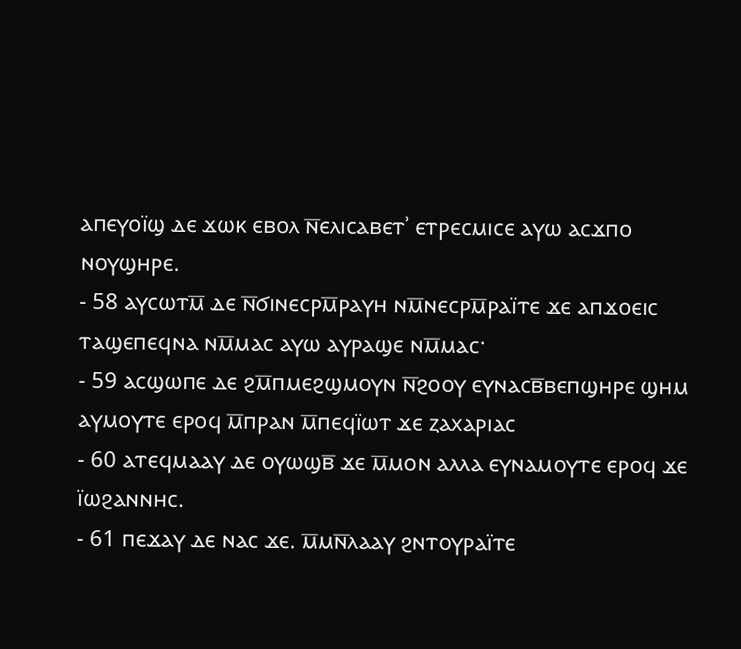ⲁⲡⲉⲩⲟⲓ̈ϣ ⲇⲉ ϫⲱⲕ ⲉⲃⲟⲗ ⲛ̅ⲉⲗⲓⲥⲁⲃⲉⲧʾ ⲉⲧⲣⲉⲥⲙⲓⲥⲉ ⲁⲩⲱ ⲁⲥϫⲡⲟ ⲛⲟⲩϣⲏⲣⲉ.
- 58 ⲁⲩⲥⲱⲧⲙ̅ ⲇⲉ ⲛ̅ϭⲓⲛⲉⲥⲣⲙ̅ⲣⲁⲩⲏ ⲛⲙ̅ⲛⲉⲥⲣⲙ̅ⲣⲁⲓ̈ⲧⲉ ϫⲉ ⲁⲡϫⲟⲉⲓⲥ ⲧⲁϣⲉⲡⲉϥⲛⲁ ⲛⲙ̅ⲙⲁⲥ ⲁⲩⲱ ⲁⲩⲣⲁϣⲉ ⲛⲙ̅ⲙⲁⲥ·
- 59 ⲁⲥϣⲱⲡⲉ ⲇⲉ ϩⲙ̅ⲡⲙⲉϩϣⲙⲟⲩⲛ ⲛ̅ϩⲟⲟⲩ ⲉⲩⲛⲁⲥⲃ̅ⲃⲉⲡϣⲏⲣⲉ ϣⲏⲙ ⲁⲩⲙⲟⲩⲧⲉ ⲉⲣⲟϥ ⲙ̅ⲡⲣⲁⲛ ⲙ̅ⲡⲉϥⲓ̈ⲱⲧ ϫⲉ ⲍⲁⲭⲁⲣⲓⲁⲥ
- 60 ⲁⲧⲉϥⲙⲁⲁⲩ ⲇⲉ ⲟⲩⲱϣⲃ̅ ϫⲉ ⲙ̅ⲙⲟⲛ ⲁⲗⲗⲁ ⲉⲩⲛⲁⲙⲟⲩⲧⲉ ⲉⲣⲟϥ ϫⲉ ⲓ̈ⲱϩⲁⲛⲛⲏⲥ.
- 61 ⲡⲉϫⲁⲩ ⲇⲉ ⲛⲁⲥ ϫⲉ. ⲙ̅ⲙⲛ̅ⲗⲁⲁⲩ ϩⲛⲧⲟⲩⲣⲁⲓ̈ⲧⲉ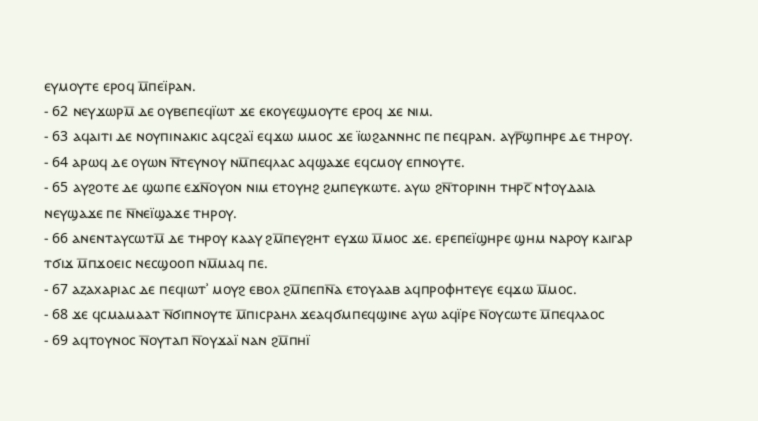ⲉⲩⲙⲟⲩⲧⲉ ⲉⲣⲟϥ ⲙ̅ⲡⲉⲓ̈ⲣⲁⲛ.
- 62 ⲛⲉⲩϫⲱⲣⲙ̅ ⲇⲉ ⲟⲩⲃⲉⲡⲉϥⲓ̈ⲱⲧ ϫⲉ ⲉⲕⲟⲩⲉϣⲙⲟⲩⲧⲉ ⲉⲣⲟϥ ϫⲉ ⲛⲓⲙ.
- 63 ⲁϥⲁⲓⲧⲓ ⲇⲉ ⲛⲟⲩⲡⲓⲛⲁⲕⲓⲥ ⲁϥⲥϩⲁⲓ̈ ⲉϥϫⲱ ⲙⲙⲟⲥ ϫⲉ ⲓ̈ⲱϩⲁⲛⲛⲏⲥ ⲡⲉ ⲡⲉϥⲣⲁⲛ. ⲁⲩⲣ̅ϣⲡⲏⲣⲉ ⲇⲉ ⲧⲏⲣⲟⲩ.
- 64 ⲁⲣⲱϥ ⲇⲉ ⲟⲩⲱⲛ ⲛ̅ⲧⲉⲩⲛⲟⲩ ⲛⲙ̅ⲡⲉϥⲗⲁⲥ ⲁϥϣⲁϫⲉ ⲉϥⲥⲙⲟⲩ ⲉⲡⲛⲟⲩⲧⲉ.
- 65 ⲁⲩϩⲟⲧⲉ ⲇⲉ ϣⲱⲡⲉ ⲉϫⲛ̅ⲟⲩⲟⲛ ⲛⲓⲙ ⲉⲧⲟⲩⲏϩ ϩⲙⲡⲉⲩⲕⲱⲧⲉ. ⲁⲩⲱ ϩⲛ̅ⲧⲟⲣⲓⲛⲏ ⲧⲏⲣⲥ̅ ⲛϯⲟⲩⲇⲁⲓⲁ ⲛⲉⲩϣⲁϫⲉ ⲡⲉ ⲛ̅ⲛⲉⲓ̈ϣⲁϫⲉ ⲧⲏⲣⲟⲩ.
- 66 ⲁⲛⲉⲛⲧⲁⲩⲥⲱⲧⲙ̅ ⲇⲉ ⲧⲏⲣⲟⲩ ⲕⲁⲁⲩ ϩⲙ̅ⲡⲉⲩϩⲏⲧ ⲉⲩϫⲱ ⲙ̅ⲙⲟⲥ ϫⲉ. ⲉⲣⲉⲡⲉⲓ̈ϣⲏⲣⲉ ϣⲏⲙ ⲛⲁⲣⲟⲩ ⲕⲁⲓⲅⲁⲣ ⲧϭⲓϫ ⲙ̅ⲡϫⲟⲉⲓⲥ ⲛⲉⲥϣⲟⲟⲡ ⲛⲙ̅ⲙⲁϥ ⲡⲉ.
- 67 ⲁⲍⲁⲭⲁⲣⲓⲁⲥ ⲇⲉ ⲡⲉϥⲓⲱⲧʾ ⲙⲟⲩϩ ⲉⲃⲟⲗ ϩⲙ̅ⲡⲉⲡⲛ̅ⲁ ⲉⲧⲟⲩⲁⲁⲃ ⲁϥⲡⲣⲟⲫⲏⲧⲉⲩⲉ ⲉϥϫⲱ ⲙ̅ⲙⲟⲥ.
- 68 ϫⲉ ϥⲥⲙⲁⲙⲁⲁⲧ ⲛ̅ϭⲓⲡⲛⲟⲩⲧⲉ ⲙ̅ⲡⲓⲥⲣⲁⲏⲗ ϫⲉⲁϥϭⲙⲡⲉϥϣⲓⲛⲉ ⲁⲩⲱ ⲁϥⲓ̈ⲣⲉ ⲛ̅ⲟⲩⲥⲱⲧⲉ ⲙ̅ⲡⲉϥⲗⲁⲟⲥ
- 69 ⲁϥⲧⲟⲩⲛⲟⲥ ⲛ̅ⲟⲩⲧⲁⲡ ⲛ̅ⲟⲩϫⲁⲓ̈ ⲛⲁⲛ ϩⲙ̅ⲡⲏⲓ̈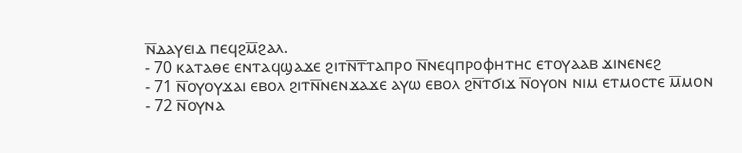ⲛ̅ⲇⲁⲩⲉⲓⲇ ⲡⲉϥϩⲙ̅ϩⲁⲗ.
- 70 ⲕⲁⲧⲁⲑⲉ ⲉⲛⲧⲁϥϣⲁϫⲉ ϩⲓⲧⲛ̅ⲧ̅ⲧⲁⲡⲣⲟ ⲛ̅ⲛⲉϥⲡⲣⲟⲫⲏⲧⲏⲥ ⲉⲧⲟⲩⲁⲁⲃ ϫⲓⲛⲉⲛⲉϩ
- 71 ⲛ̅ⲟⲩⲟⲩϫⲁⲓ ⲉⲃⲟⲗ ϩⲓⲧⲛ̅ⲛⲉⲛϫⲁϫⲉ ⲁⲩⲱ ⲉⲃⲟⲗ ϩⲛ̅ⲧϭⲓϫ ⲛ̅ⲟⲩⲟⲛ ⲛⲓⲙ ⲉⲧⲙⲟⲥⲧⲉ ⲙ̅ⲙⲟⲛ
- 72 ⲛ̅ⲟⲩⲛⲁ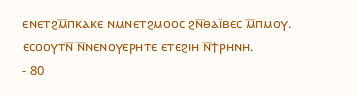ⲉⲛⲉⲧϩⲙ̅ⲡⲕⲁⲕⲉ ⲛⲙⲛⲉⲧϩⲙⲟⲟⲥ ϩⲛ̅ⲑⲁⲓ̈ⲃⲉⲥ ⲙ̅ⲡⲙⲟⲩ. ⲉⲥⲟⲟⲩⲧⲛ̅ ⲛ̅ⲛⲉⲛⲟⲩⲉⲣⲏⲧⲉ ⲉⲧⲉϩⲓⲏ ⲛ̅ϯⲣⲏⲛⲏ.
- 80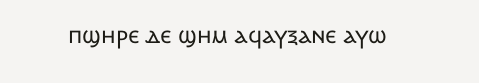ⲡϣⲏⲣⲉ ⲇⲉ ϣⲏⲙ ⲁϥⲁⲩⲝⲁⲛⲉ ⲁⲩⲱ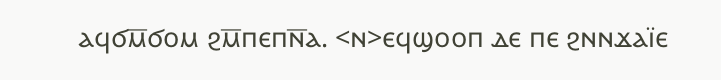ⲁϥϭⲙ̅ϭⲟⲙ ϩⲙ̅ⲡⲉⲡⲛ̅ⲁ. <ⲛ>ⲉϥϣⲟⲟⲡ ⲇⲉ ⲡⲉ ϩⲛⲛϫⲁⲓ̈ⲉ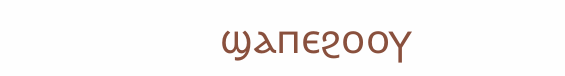ϣⲁⲡⲉϩⲟⲟⲩ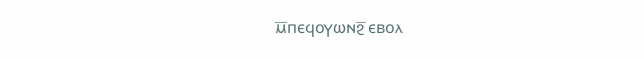ⲙ̅ⲡⲉϥⲟⲩⲱⲛϩ̅ ⲉⲃⲟⲗ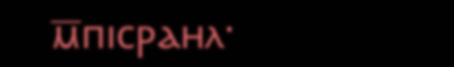ⲙ̅ⲡⲓⲥⲣⲁⲏⲗ·